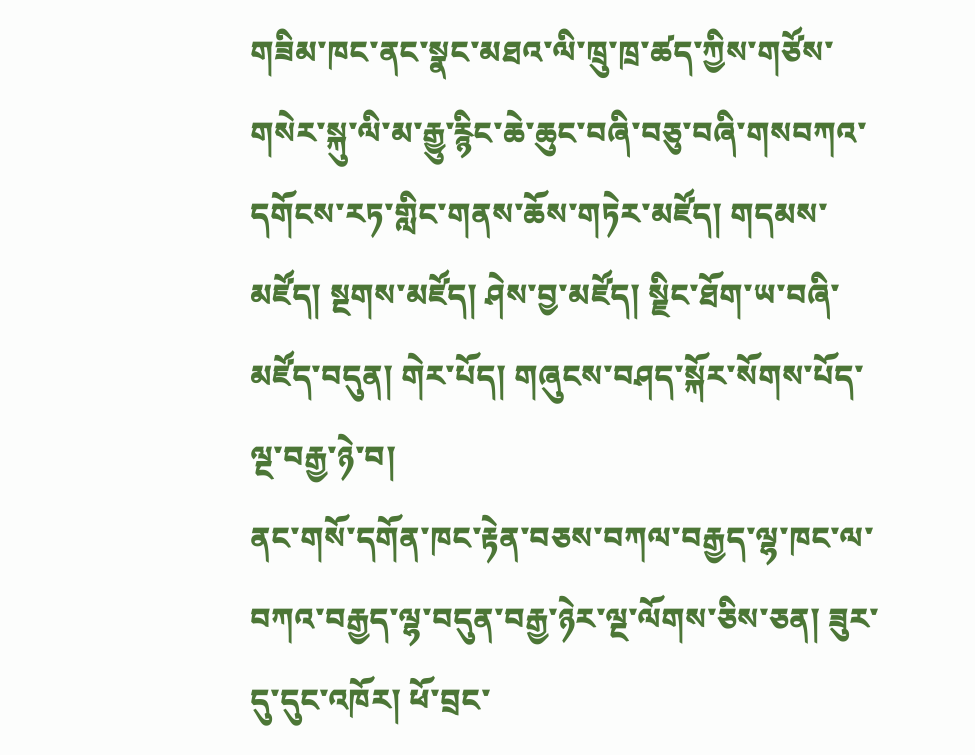གཟིམ་ཁང་ནང་སྣང་མཐའ་ལི་ཁྲུ་ཁྲ་ཚད་ཀྱིས་གཙོས་གསེར་སྐུ་ལི་མ་རྒྱུ་རྙིང་ཆེ་ཆུང་བཞི་བཅུ་བཞི་གསབཀའ་དགོངས་རཏ་གླིང་གནས་ཆོས་གཏེར་མཛོད། གདམས་མཛོད། སྔགས་མཛོད། ཤེས་བྱ་མཛོད། སྗིང་ཐོག་ཡ་བཞི་མཛོད་བདུན། གེར་པོད། གཞུངས་བཤད་སྐོར་སོགས་པོད་ལྔ་བརྒྱ་ཉེ་བ།
ནང་གསོ་དགོན་ཁང་རྟེན་བཅས་བཀལ་བརྒྱད་ལྷ་ཁང་ལ་བཀའ་བརྒྱད་ལྷ་བདུན་བརྒྱ་ཉེར་ལྔ་ལོགས་ཅིས་ཅན། ཟུར་དུ་དུང་འཁོར། ཕོ་བྲང་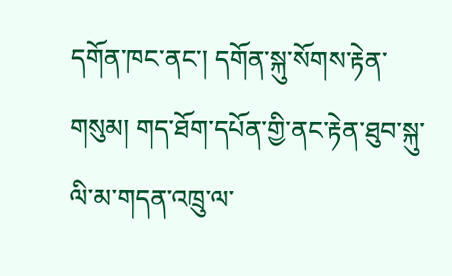དགོན་ཁང་ནང་། དགོན་སྐུ་སོགས་རྟེན་གསུམ། གད་ཐོག་དཔོན་གྱི་ནང་རྟེན་ཐུབ་སྐུ་ལི་མ་གདན་འཁྲུ་ལ་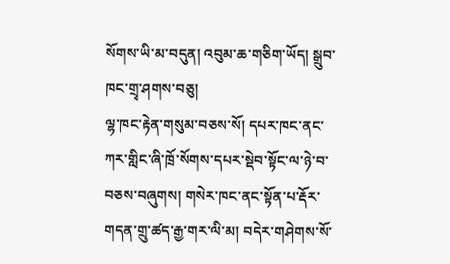སོགས་ཡི་མ་བདུན། འབུམ་ཆ་གཅིག་ཡོད། སྒྲུབ་ཁང་གྲྭ་ཤགས་བཅུ།
ལྷ་ཁང་རྟེན་གསུམ་བཅས་སོ། དཔར་ཁང་ནང་ཀར་གླིང་ཞི་ཁྲོ་སོགས་དཔར་སྡེབ་སྟོང་ལ་ཉེ་བ་བཅས་བཞུགས། གསེར་ཁང་ནང་སྟོན་པ་རྡོར་གདན་གྲུ་ཚད་རྒྱ་གར་ལི་མ། བདེར་གཤེགས་སོ་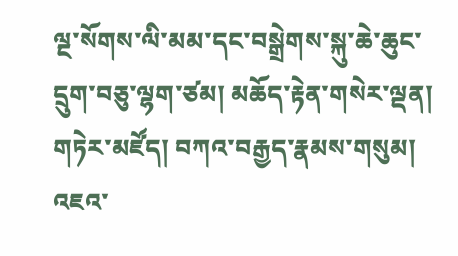ལྔ་སོགས་ལི་མམ་དང་བསྒྲེགས་སྐུ་ཆེ་ཆུང་དྲུག་བཅུ་ལྷག་ཙམ། མཆོད་རྟེན་གསེར་ལྡན། གཏེར་མཛོད། བཀའ་བརྒྱད་རྣམས་གསུམ།
འཇའ་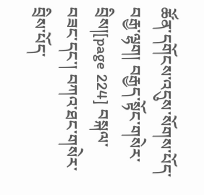ཚོན་དགོངས་འདུས་སོགས་པོད་བརྒྱ་ལྷག། བརྒྱད་སྟོང་གསེར་བྲིས།[page 224] བསྐལ་བཟང་དང་། བཀའ་ཐང་གསེར་བྲིས་པོད་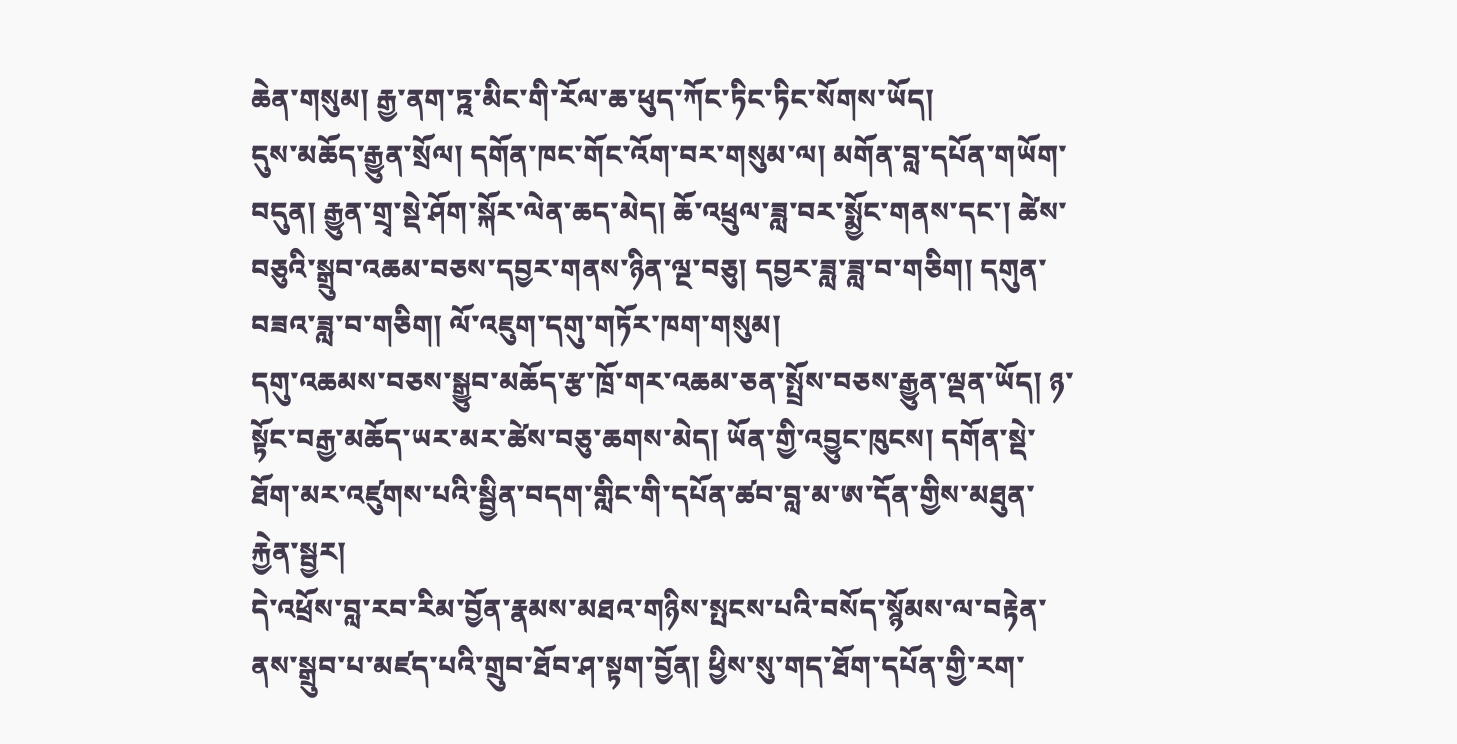ཆེན་གསུམ། རྒྱ་ནག་ཏྰ་མིང་གི་རོལ་ཆ་ཕུད་ཀོང་ཏིང་ཏིང་སོགས་ཡོད།
དུས་མཆོད་རྒྱུན་སྲོལ། དགོན་ཁང་གོང་འོག་བར་གསུམ་ལ། མགོན་བླ་དཔོན་གཡོག་བདུན། རྒྱུན་གྲྭ་སྡེ་ཤོག་སྐོར་ལེན་ཆད་མེད། ཆོ་འཕྲུལ་ཟླ་བར་སྨྱོང་གནས་དང་། ཚེས་བཅུའི་སྒྲུབ་འཆམ་བཅས་དབྱར་གནས་ཉིན་ལྔ་བཅུ། དབྱར་ཟླ་ཟླ་བ་གཅིག། དགུན་བཟའ་ཟླ་བ་གཅིག། ལོ་འཇུག་དགུ་གཏོར་ཁག་གསུམ།
དགུ་འཆམས་བཅས་སྒྱུབ་མཆོད་རྩ་ཁྲོ་གར་འཆམ་ཅན་སྤྲོས་བཅས་རྒྱུན་ལྡན་ཡོད། ཉ་སྟོང་བརྒྱ་མཆོད་ཡར་མར་ཚེས་བཅུ་ཆགས་མེད། ཡོན་གྱི་འབྱུང་ཁུངས། དགོན་སྡེ་ཐོག་མར་འཛུགས་པའི་སྦྱིན་བདག་གླིང་གི་དཔོན་ཚབ་བླ་མ་ཨ་དོན་གྱིས་མཐུན་རྐྱེན་སྦྱར།
དེ་འཕྲོས་བླ་རབ་རིམ་བྱོན་རྣམས་མཐའ་གཉིས་སྤངས་པའི་བསོད་སྙོམས་ལ་བརྟེན་ནས་སྒྲུབ་པ་མཛད་པའི་གྲུབ་ཐོབ་ཤ་སྟག་བྱོན། ཕྱིས་སུ་གད་ཐོག་དཔོན་གྱི་རག་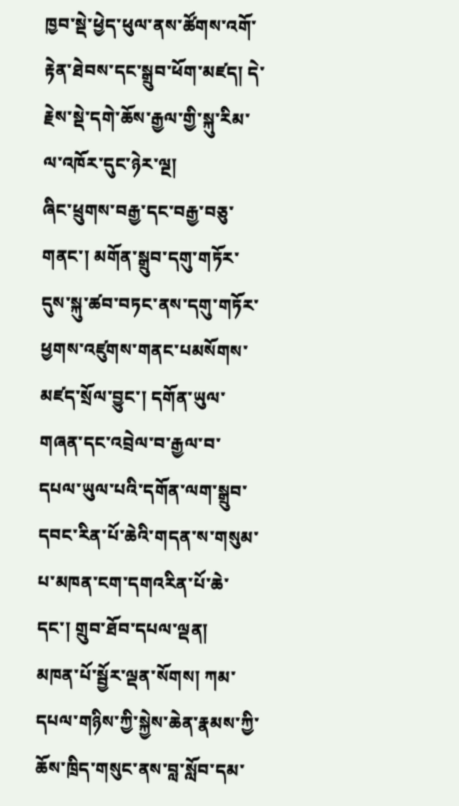ཁྱབ་སྡེ་ཕྱེད་ཕུལ་ནས་ཚོགས་འགོ་རྟེན་ཐེབས་དང་སྒྲུབ་ཕོག་མཛད། དེ་རྗེས་སྡེ་དགེ་ཆོས་རྒྱལ་གྱི་སྐུ་རིམ་ལ་འཁོར་དུང་ཉེར་ལྔ།
ཞིང་ཕྲུགས་བརྒྱ་དང་བརྒྱ་བཅུ་གནང་། མགོན་སྒྲུབ་དགུ་གཏོར་དུས་སྐུ་ཚབ་བཏང་ནས་དགུ་གཏོར་ཕྱགས་འཛུགས་གནང་པམསོགས་མཛད་སྲོལ་བྱུང་། དགོན་ཡུལ་གཞན་དང་འབྲེལ་བ་རྒྱལ་བ་དཔལ་ཡུལ་པའི་དགོན་ལག་སྒྲུབ་དབང་རིན་པོ་ཆེའི་གདན་ས་གསུམ་པ་མཁན་ངག་དགའརིན་པོ་ཆེ་དང་། གྲུབ་ཐོབ་དཔལ་ལྡན།
མཁན་པོ་སྦྱོར་ལྡན་སོགས། ཀམ་དཔལ་གཉིས་ཀྱི་སྐྱེས་ཆེན་རྣམས་ཀྱི་ཆོས་ཁྲིད་གསུང་ནས་བླ་སློབ་དམ་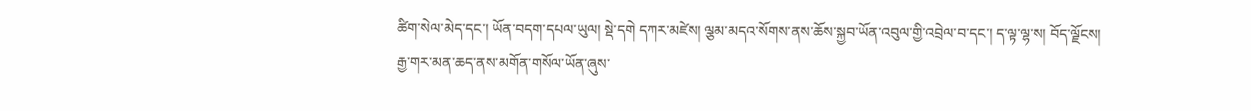ཚིག་སེལ་མེད་དང་། ཡོན་བདག་དཔལ་ཡུལ། སྡེ་དགེ དཀར་མཛེས། ལྕམ་མདའ་སོགས་ནས་ཆོས་སྐྱབ་ཡོན་འབུལ་གྱི་འབྲེལ་བ་དང་། ད་ལྟ་ལྷ་ས། བོད་ལྗོངས།
རྒྱ་གར་མན་ཆད་ནས་མགོན་གསོལ་ཡོན་ཞུས་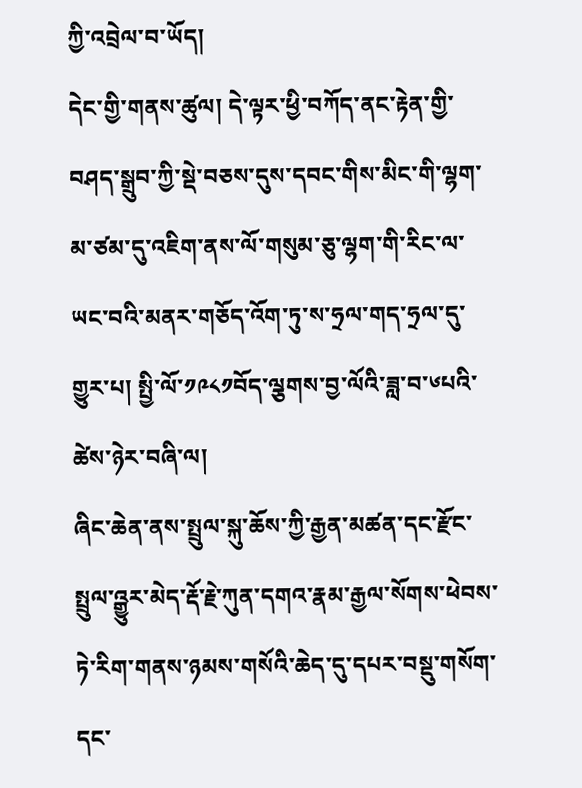ཀྱི་འབྲེལ་བ་ཡོད།
དེང་གྱི་གནས་ཚུལ། དེ་ལྟར་ཕྱི་བཀོད་ནང་རྟེན་གྱི་བཤད་སྒྲུབ་ཀྱི་སྡེ་བཅས་དུས་དབང་གིས་མིང་གི་ལྷག་མ་ཙམ་དུ་འཇིག་ནས་ལོ་གསུམ་ཅུ་ལྷག་གི་རིང་ལ་ཡང་བའི་མནར་གཅོད་འོག་ཏུ་ས་ཧྲལ་གད་ཧྲལ་དུ་གྱུར་པ། སྤྱི་ལོ་༡༩༨༡བོད་ལྕགས་བྱ་ལོའི་ཟླ་བ་༦པའི་ཚེས་ཉེར་བཞི་ལ།
ཞིང་ཆེན་ནས་སྤྲུལ་སྐུ་ཆོས་ཀྱི་རྒྱན་མཚན་དང་རྫོང་སྤྲུལ་འྒྱུར་མེད་རྡོ་རྗེ་ཀུན་དགའ་རྣམ་རྒྱལ་སོགས་ཕེབས་ཏེ་རིག་གནས་ཉམས་གསོའི་ཆེད་དུ་དཔར་བསྡུ་གསོག་དང་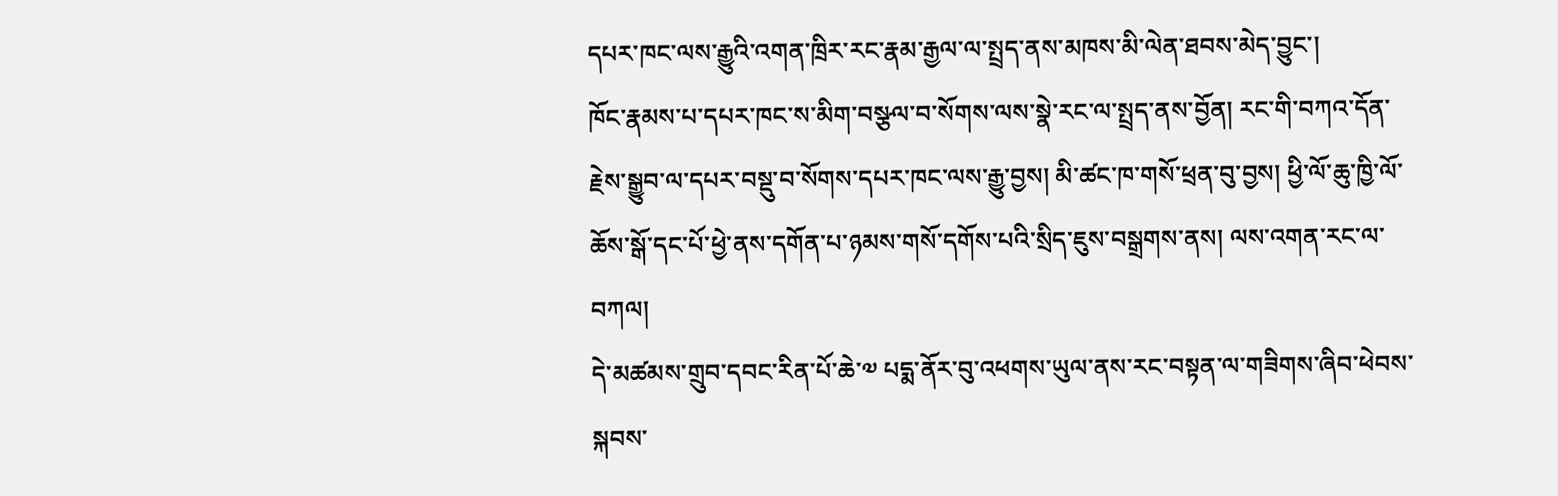དཔར་ཁང་ལས་རྒྱུའི་འགན་ཁྲིར་རང་རྣམ་རྒྱལ་ལ་སྤྲད་ནས་མཁས་མི་ལེན་ཐབས་མེད་བྱུང་།
ཁོང་རྣམས་པ་དཔར་ཁང་ས་མིག་བསྩལ་བ་སོགས་ལས་སྣེ་རང་ལ་སྤྲད་ནས་བྱོན། རང་གི་བཀའ་དོན་རྗེས་སྒྱུབ་ལ་དཔར་བསྡུ་བ་སོགས་དཔར་ཁང་ལས་རྒྱུ་བྱས། མི་ཚང་ཁ་གསོ་ཕྲན་བུ་བྱས། ཕྱི་ལོ་ཆུ་ཁྱི་ལོ་ཆོས་སྒོ་དང་པོ་ཕྱེ་ནས་དགོན་པ་ཉམས་གསོ་དགོས་པའི་སྲིད་ཇུས་བསྒྲགས་ནས། ལས་འགན་རང་ལ་བཀལ།
དེ་མཚམས་གྲུབ་དབང་རིན་པོ་ཆེ་༧ པདྨ་ནོར་བུ་འཕགས་ཡུལ་ནས་རང་བསྟན་ལ་གཟིགས་ཞིབ་ཕེབས་སྐབས་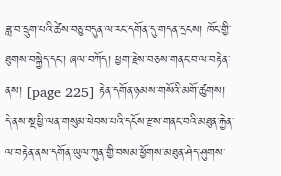ཟླ་བ་དྲུག་པའི་ཚེས་བཅུ་བདུན་ལ་རང་དགོན་དུ་གདན་དྲངས། ཁོང་གྱི་ཐུགས་བསྐྱེད་དང་། ཞལ་བཀོད། ཕྱག་རྗེས་བཅས་གནང་བ་ལ་བརྟེན་ནས། [page 225] རྟེན་དགོན་ཉམས་གསོའི་མགོ་ཚུགས། དེ་ནས་སྔ་ཕྱི་ལན་གསུམ་ཕེབས་པའི་དངོས་རྫས་གནང་བའི་མཐུན་རྐྱེན་ལ་བརྟེན་ནས་དགོན་ཡུལ་ཀུན་གྱི་བསམ་ཕྱོགས་མཐུན་ཤེད་ཤུགས་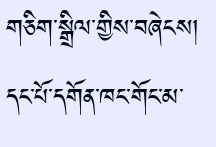གཅིག་སྒྲིལ་གྱིས་བཞེངས། དང་པོ་དགོན་ཁང་གོང་མ་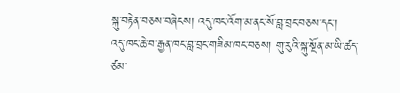སྐུ་བརྟེན་བཅས་བཞེངས། འདུ་ཁང་འོག་མ་ནང་སོ་བླ་བྲང་བཅས་དང་།
འདུ་ཁང་ཆེ་བ་རྒྱན་ཁང་བླ་བྲང་གཟིམ་ཁང་བཅས། གུ་རུའི་སྐུ་སྔོན་མ་ཡི་ཚད་ཙམ་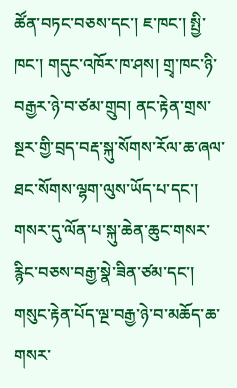ཚོན་བཏང་བཅས་དང་། ཇ་ཁང་། སྤྱི་ཁང་། གདུང་འཁོར་ཁ་ཤས། གྲྭ་ཁང་ཉི་བརྒྱར་ཉེ་བ་ཙམ་གྲུབ། ནང་རྟེན་གྲས་སྔར་གྱི་བྲད་བརྡ་སྐུ་སོགས་རོལ་ཆ་ཞལ་ཐང་སོགས་ལྷག་ལུས་ཡོད་པ་དང་།
གསར་དུ་ལོན་པ་སྐུ་ཆེན་ཆུང་གསར་རྙིང་བཅས་བརྒྱ་སྣེ་ཟིན་ཙམ་དང་། གསུང་རྟེན་པོད་ལྔ་བརྒྱ་ཉེ་བ་མཆོད་ཆ་གསར་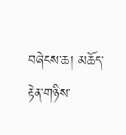བཞེངས་ཆ། མཆོད་རྟེན་གཉིས་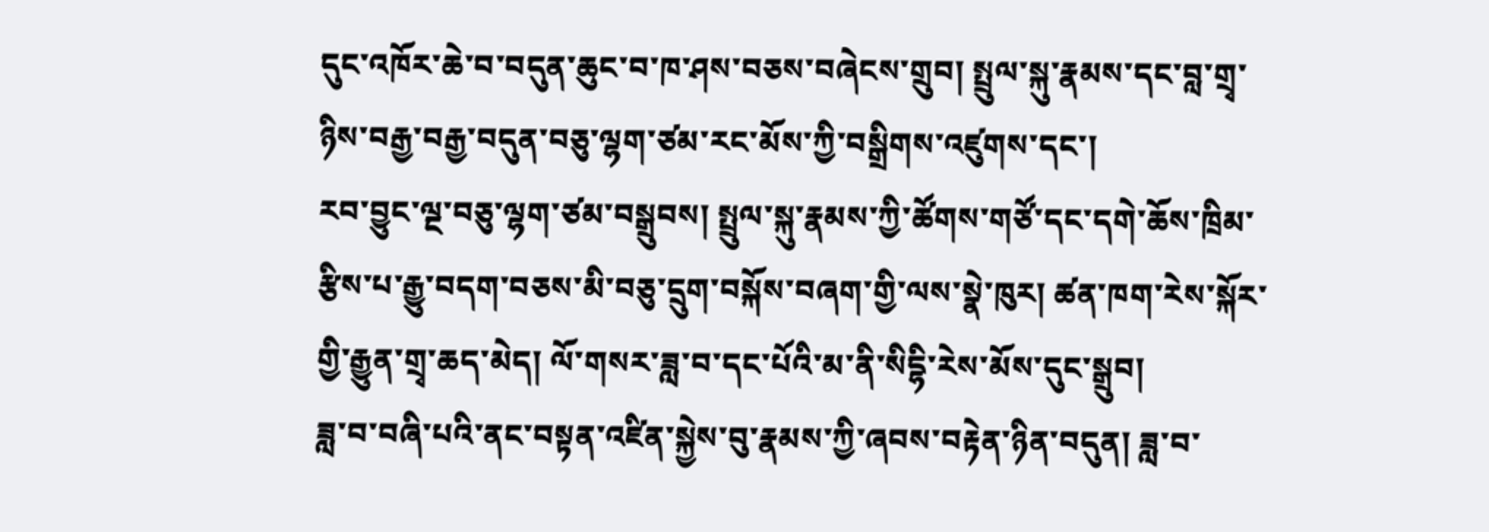དུང་འཁོར་ཆེ་བ་བདུན་ཆུང་བ་ཁ་ཤས་བཅས་བཞེངས་གྲུབ། སྤྲུལ་སྐུ་རྣམས་དང་བླ་གྲྭ་ཉིས་བརྒྱ་བརྒྱ་བདུན་བཅུ་ལྷག་ཙམ་རང་མོས་ཀྱི་བསྒྲིགས་འཛུགས་དང་།
རབ་བྱུང་ལྔ་བཅུ་ལྷག་ཙམ་བསྒྲུབས། སྤྲུལ་སྐུ་རྣམས་ཀྱི་ཚོགས་གཙོ་དང་དགེ་ཆོས་ཁྲིམ་རྩིས་པ་རྒྱུ་བདག་བཅས་མི་བཅུ་དྲུག་བསྐོས་བཞག་གྱི་ལས་སྣེ་ཁུར། ཚན་ཁག་རེས་སྐོར་གྱི་རྒྱུན་གྲྭ་ཆད་མེད། ལོ་གསར་ཟླ་བ་དང་པོའི་མ་ནི་སིདྷི་རེས་མོས་དུང་སྒྲུབ།
ཟླ་བ་བཞི་པའི་ནང་བསྟན་འཛིན་སྐྱེས་བུ་རྣམས་ཀྱི་ཞབས་བརྟེན་ཉིན་བདུན། ཟླ་བ་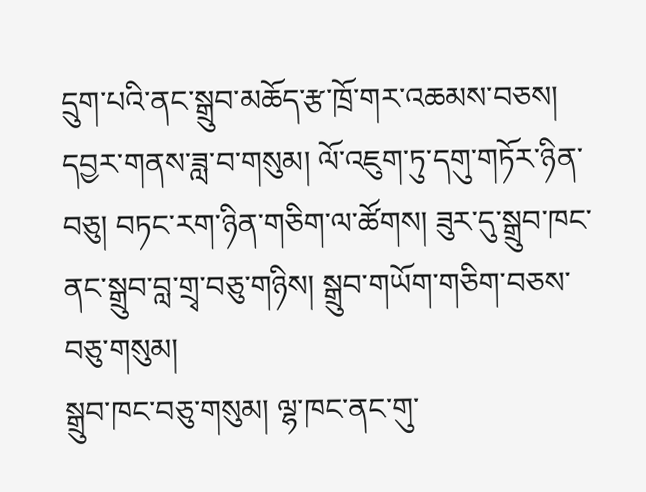དྲུག་པའི་ནང་སྒྲུབ་མཆོད་རྩ་ཁྲོ་གར་འཆམས་བཅས། དབྱར་གནས་ཟླ་བ་གསུམ། ལོ་འཇུག་ཏུ་དགུ་གཏོར་ཉིན་བཅུ། བཏང་རག་ཉིན་གཅིག་ལ་ཚོགས། ཟུར་དུ་སྒྲུབ་ཁང་ནང་སྒྲུབ་བླ་གྲྭ་བཅུ་གཉིས། སྒྲུབ་གཡོག་གཅིག་བཅས་བཅུ་གསུམ།
སྒྲུབ་ཁང་བཅུ་གསུམ། ལྷ་ཁང་ནང་གུ་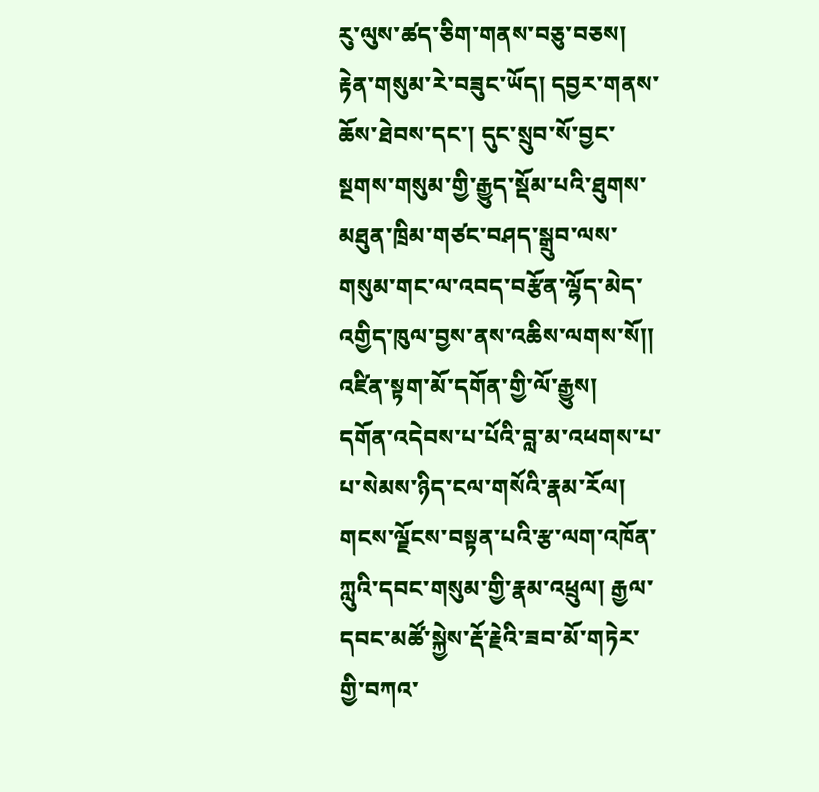རུ་ལུས་ཚད་ཅིག་གནས་བཅུ་བཅས། རྟེན་གསུམ་རེ་བཟུང་ཡོད། དབྱར་གནས་ཆོས་ཐེབས་དང་། དུང་སྲུབ་སོ་བྱང་སྔགས་གསུམ་གྱི་རྒྱུད་སྡོམ་པའི་ཐུགས་མཐུན་ཁྲིམ་གཙང་བཤད་སྒྲུབ་ལས་གསུམ་གང་ལ་འབད་བརྩོན་ལྷོད་མེད་འགྱིད་ཁུལ་བྱས་ནས་འཆིས་ལགས་སོ།།
འཛིན་སྟག་མོ་དགོན་གྱི་ལོ་རྒྱུས།
དགོན་འདེབས་པ་པོའི་བླ་མ་འཕགས་པ་པ་སེམས་ཉིད་ངལ་གསོའི་རྣམ་རོལ། གངས་ལྗོངས་བསྟན་པའི་རྩ་ལག་འཁོན་ཀླུའི་དབང་གསུམ་གྱི་རྣམ་འཕྲུལ། རྒྱལ་དབང་མཚོ་སྐྱེས་རྡོ་རྗེའི་ཟབ་མོ་གཏེར་གྱི་བཀའ་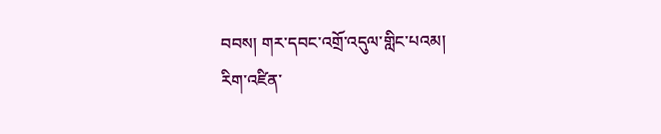བབས། གར་དབང་འགྲོ་འདུལ་གླིང་པའམ།
རིག་འཛིན་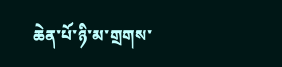ཆེན་པོ་ཉི་མ་གྲགས་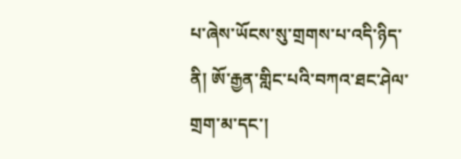པ་ཞེས་ཡོངས་སུ་གྲགས་པ་འདི་ཉིད་ནི། ཨོ་རྒྱན་གླིང་པའི་བཀའ་ཐང་ཤེལ་གྲག་མ་དང་།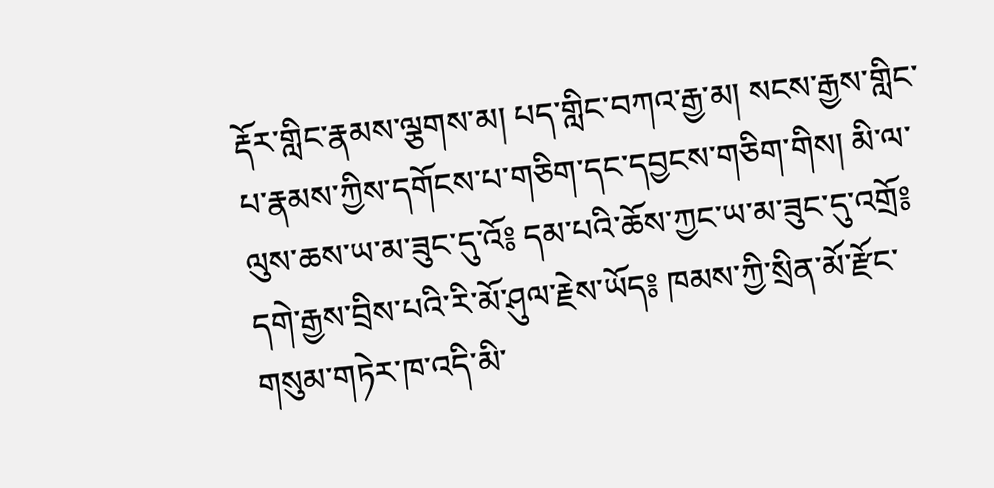རྡོར་གླིང་རྣམས་ལྕགས་མ། པད་གླིང་བཀའ་རྒྱ་མ། སངས་རྒྱས་གླིང་པ་རྣམས་ཀྱིས་དགོངས་པ་གཅིག་དང་དབྱངས་གཅིག་གིས། མི་ལ་ལུས་ཆས་ཡ་མ་ཟུང་དུ་འོ༔ དམ་པའི་ཆོས་ཀྱང་ཡ་མ་ཟུང་དུ་འགྲོ༔
དགེ་རྒྱས་བྲིས་པའི་རི་མོ་ཤུལ་རྗེས་ཡོད༔ ཁམས་ཀྱི་སྲིན་མོ་རྫོང་གསུམ་གཏེར་ཁ་འདི་མི་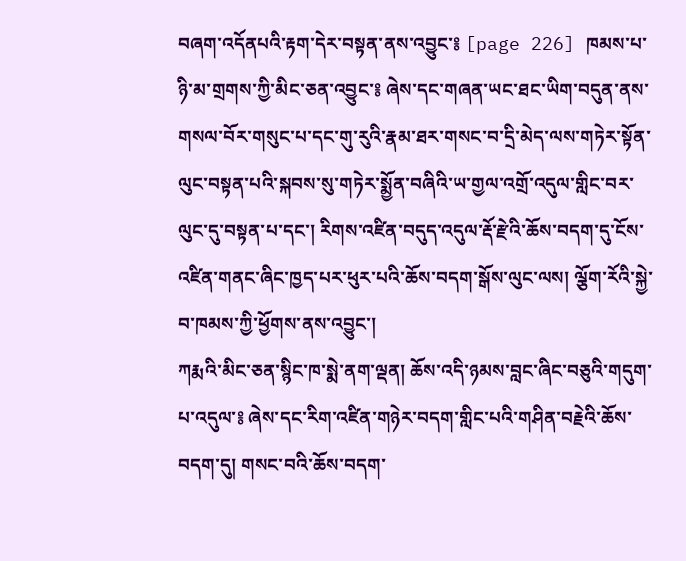བཞག་འདོནཔའི་རྟག་དེར་བསྟན་ནས་འབྱུང་༔ [page 226] ཁམས་པ་ཉི་མ་གྲགས་ཀྱི་མིང་ཅན་འབྱུང་༔ ཞེས་དང་གཞན་ཡང་ཐང་ཡིག་བདུན་ནས་གསལ་བོར་གསུང་པ་དང་གུ་རུའི་རྣམ་ཐར་གསང་བ་དྲི་མེད་ལས་གཏེར་སྟོན་ལུང་བསྟན་པའི་སྐབས་སུ་གཏེར་སྨྱོན་བཞིའི་ཡ་གྱལ་འགྲོ་འདུལ་གླིང་བར་ལུང་དུ་བསྟན་པ་དང་། རིགས་འཛིན་བདུད་འདུལ་རྡོ་རྫེའི་ཆོས་བདག་དུ་ངོས་འཛིན་གནང་ཞིང་ཁྱད་པར་ཕུར་པའི་ཆོས་བདག་སྒོས་ལུང་ལས། ལྕོག་རོའི་སྐྱེ་བ་ཁམས་ཀྱི་ཕྱོགས་ནས་འབྱུང་།
ཀརྨའི་མིང་ཅན་སྙིང་ཁ་སྨེ་ནག་ལྡན། ཆོས་འདི་ཉམས་བླང་ཞིང་བཅུའི་གདུག་པ་འདུལ་༔ ཞེས་དང་རིག་འཛིན་གཉེར་བདག་གླིང་པའི་གཤིན་བརྗེའི་ཆོས་བདག་དུ། གསང་བའི་ཆོས་བདག་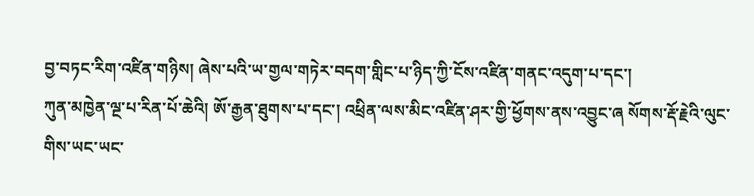བྱ་བཏང་རིག་འཛིན་གཉིས། ཞེས་པའི་ཡ་གྱལ་གཏེར་བདག་གླིང་པ་ཉིད་ཀྱི་ངོས་འཛིན་གནང་འདུག་པ་དང་།
ཀུན་མཁྱེན་ལྔ་པ་རིན་པོ་ཆེའི། ཨོ་རྒྱན་ཐུགས་པ་དང་། འཕྲིན་ལས་མིང་འཛིན་ཤར་གྱི་ཕྱོགས་ནས་འབྱུང་ཞ སོགས་རྡོ་རྗེའི་ལུང་གིས་ཡང་ཡང་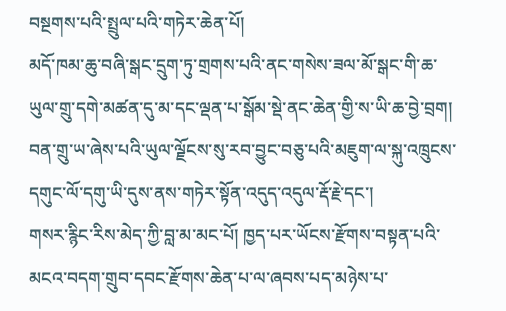བསྔགས་པའི་སྤྲུལ་པའི་གཏེར་ཆེན་པོ།
མདོ་ཁམ་ཆུ་བཞི་སྒང་དྲུག་ཏུ་གྲགས་པའི་ནང་གསེས་ཟལ་མོ་སྒང་གི་ཆ་ཡུལ་གྲུ་དགེ་མཚན་དུ་མ་དང་ལྡན་པ་སྒོམ་སྡེ་ནང་ཆེན་གྱི་ས་ཡི་ཆ་བྱེ་བྲག། བན་གྲུ་ཡ་ཞེས་པའི་ཡུལ་ལྗོངས་སུ་རབ་བྱུང་བཅུ་པའི་མཇུག་ལ་སྐུ་འཁྲུངས་དགུང་ལོ་དགུ་ཡི་དུས་ནས་གཏེར་སྟོན་འདུད་འདུལ་རྡོ་རྗེ་དང་།
གསར་རྙིང་རིས་མེད་ཀྱི་བླ་མ་མང་པོ། ཁྱད་པར་ཡོངས་རྫོགས་བསྟན་པའི་མངའ་བདག་གྲུབ་དབང་རྫོགས་ཆེན་པ་ལ་ཞབས་པད་མཉེས་པ་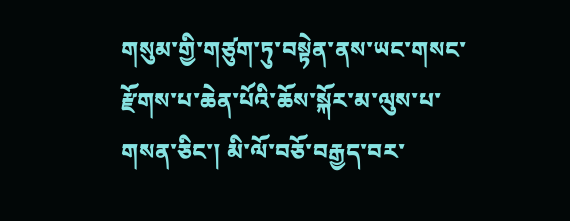གསུམ་གྱི་གཙུག་ཏུ་བསྟེན་ནས་ཡང་གསང་རྫོགས་པ་ཆེན་པོའི་ཆོས་སྐོར་མ་ལུས་པ་གསན་ཅིང་། མི་ལོ་བཅོ་བརྒྱད་བར་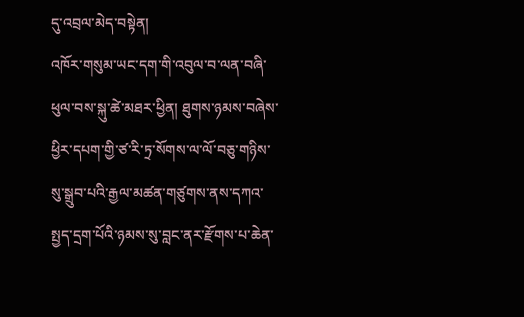དུ་འབྲལ་མེད་བསྟེན།
འཁོར་གསུམ་ཡང་དག་གི་འབུལ་བ་ལན་བཞི་ཕུལ་བས་སྐུ་ཚེ་མཐར་ཕྱིན། ཐུགས་ཉམས་བཞེས་ཕྱིར་དཔག་གྱི་ཙ་རི་ཏྲ་སོགས་ལ་ལོ་བཅུ་གཉིས་སུ་སྒྲུབ་པའི་རྒྱལ་མཚན་གཙུགས་ནས་དཀའ་སྤྱད་དྲག་པོའི་ཉམས་སུ་བླང་ནར་རྫོགས་པ་ཆེན་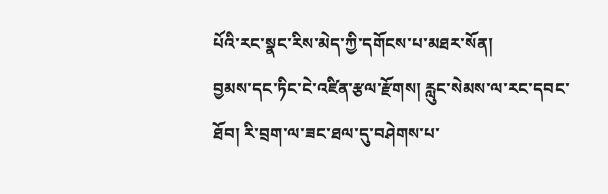པོའི་རང་སྣང་རིས་མེད་ཀྱི་དགོངས་པ་མཐར་སོན།
བྱམས་དང་ཏིང་ངེ་འཛིན་རྩལ་རྫོགས། རླུང་སེམས་ལ་རང་དབང་ཐོབ། རི་བྲག་ལ་ཟང་ཐལ་དུ་བཤེགས་པ་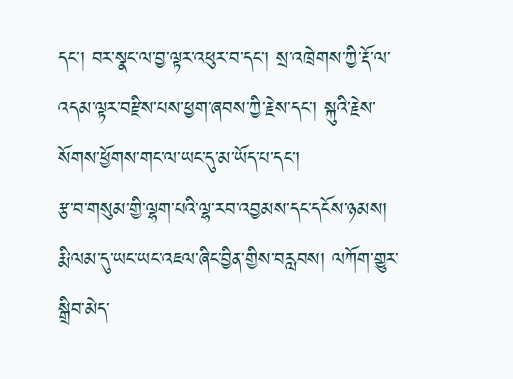དང་། བར་སྣང་ལ་བྱ་ལྟར་འཕུར་བ་དང་། སྲ་འཁྲེགས་ཀྱི་རྡོ་ལ་འདམ་ལྟར་བརྫིས་པས་ཕྱག་ཞབས་ཀྱི་རྗེས་དང་། སྐུའི་རྗེས་སོགས་ཕྱོགས་གང་ལ་ཡང་དུ་མ་ཡོད་པ་དང་།
རྩ་བ་གསུམ་གྱི་ལྷག་པའི་ལྷ་རབ་འབྱམས་དང་དངོས་ཉམས། རྨི་ལམ་དུ་ཡང་ཡང་འཇལ་ཞིང་བྱིན་གྱིས་བརླབས། ལཀོག་གྱུར་སྒྲིབ་མེད་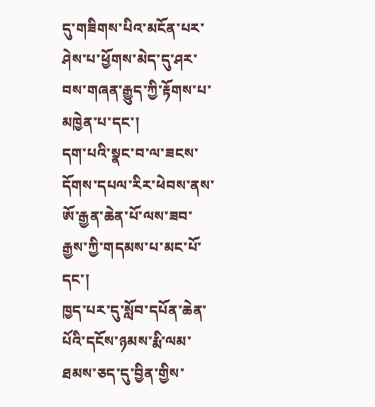དུ་གཟིགས་པིའ་མངོན་པར་ཤེས་པ་ཕྱོགས་མེད་དུ་ཤར་བས་གཞན་རྒྱུད་ཀྱི་རྟོགས་པ་མཁྱེན་པ་དང་།
དག་པའི་སྣང་བ་ལ་ཟངས་དོགས་དཔལ་རིར་ཕེབས་ནས་ཨོ་རྒྱན་ཆེན་པོ་ལས་ཟབ་རྒྱས་ཀྱི་གདམས་པ་མང་པོ་དང་།
ཁྱད་པར་དུ་སློབ་དཔོན་ཆེན་པོའི་དངོས་ཉམས་རྨི་ལམ་ཐམས་ཅད་དུ་བྱིན་གྱིས་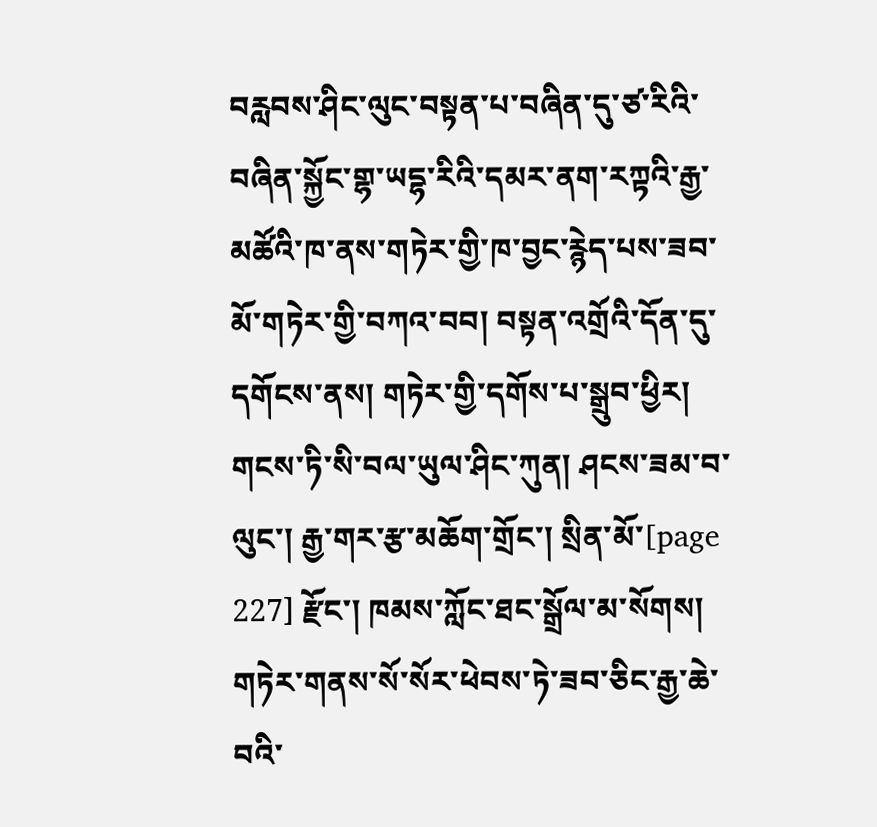བརླབས་ཤིང་ལུང་བསྟན་པ་བཞིན་དུ་ཙ་རིའི་བཞིན་སྐྱོང་གྷ་ཡདྷ་རིའི་དམར་ནག་རཀྟའི་རྒྱ་མཚོའི་ཁ་ནས་གཏེར་གྱི་ཁ་བྱང་རྙེད་པས་ཟབ་མོ་གཏེར་གྱི་བཀའ་བབ། བསྟན་འགྲོའི་དོན་དུ་དགོངས་ནས། གཏེར་གྱི་དགོས་པ་སྒྲུབ་ཕྱིར།
གངས་ཏི་སི་བལ་ཡུལ་ཤིང་ཀུན། ཤངས་ཟམ་བ་ལུང་། རྒྱ་གར་རྩ་མཆོག་གྲོང་། སྲིན་མོ་[page 227] རྫོང་། ཁམས་ཀློང་ཐང་སྒྲོལ་མ་སོགས། གཏེར་གནས་སོ་སོར་ཕེབས་ཏེ་ཟབ་ཅིང་རྒྱ་ཆེ་བའི་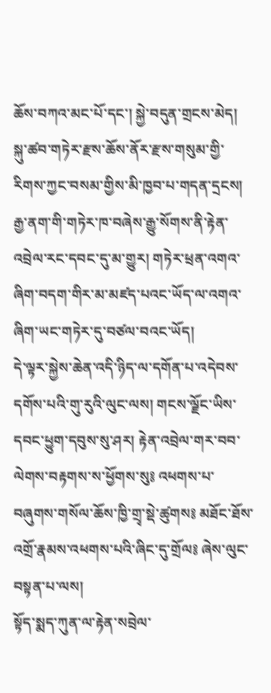ཆོས་བཀའ་མང་པོ་དང་། སྐྱེ་བདུན་གྲངས་མེད།
སྐུ་ཚབ་གཏེར་རྫས་ཆོས་ནོར་རྫས་གསུམ་གྱི་རིགས་ཀྱང་བསམ་གྱིས་མི་ཁྱབ་པ་གདན་དྲངས། རྒྱ་ནག་གི་གཏེར་ཁ་བཞེས་རྒྱུ་སོགས་ནི་རྟེན་འབྲེལ་རང་དབང་དུ་མ་གྱུར། གཏེར་ཕྲན་འགའ་ཞིག་བདག་གིར་མ་མཛད་པའང་ཡོད་ལ་འགའ་ཞིག་ཡང་གཏེར་དུ་བཙལ་བའང་ཡོད།
དེ་ལྟར་སྐྱེས་ཆེན་འདི་ཉིད་ལ་དགོན་པ་འདེབས་དགོས་པའི་གུ་རུའི་ལུང་ལས། གངས་ལྗོང་ཡིས་དབང་ཕྱུག་དབུས་སུ་ཤར། རྟེན་འབྲེལ་གར་བབ་ལེགས་བརྟགས་ས་ཕྱོགས་སུ༔ འཕགས་པ་བཞུགས་གསོལ་ཆོས་ཁྱི་གྲྭ་སྡེ་ཚུགས༔ མཐོང་ཐོས་འགྲོ་རྣམས་འཕགས་པའི་ཞིང་དུ་གྲོལ༔ ཞེས་ལུང་བསྟན་པ་ལས།
སྟོད་སྨད་ཀུན་ལ་རྟེན་སབྲེལ་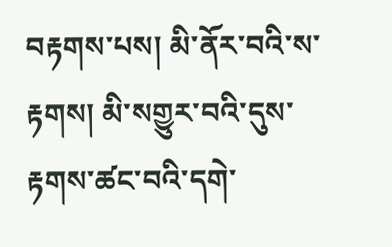བརྟགས་པས། མི་ནོར་བའི་ས་རྟགས། མི་སགྱུར་བའི་དུས་རྟགས་ཚང་བའི་དགེ་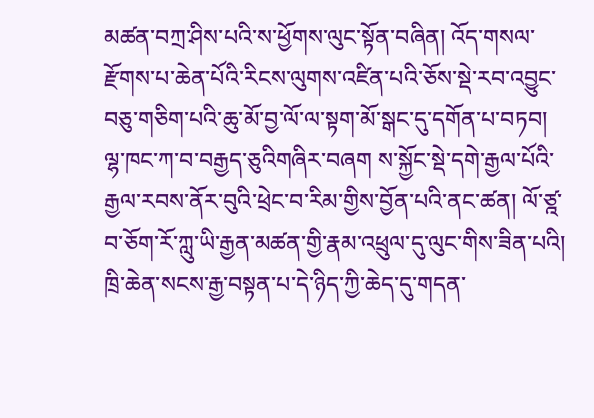མཚན་བཀྲ་ཤིས་པའི་ས་ཕྱོགས་ལུང་སྟོན་བཞིན། འོད་གསལ་རྫོགས་པ་ཆེན་པོའི་རིངས་ལུགས་འཛིན་པའི་ཅོས་སྡེ་རབ་འབྱུང་བཅུ་གཅིག་པའི་ཆུ་མོ་བྱ་ལོ་ལ་སྟག་མོ་སྒང་དུ་དགོན་པ་བཏབ།
ལྷ་ཁང་ཀ་བ་བརྒྱད་ཅུའིགཞིར་བཞག ས་སྐྱོང་སྡེ་དགེ་རྒྱལ་པོའི་རྒྱལ་རབས་ནོར་བུའི་ཕྲེང་བ་རིམ་གྱིས་བྱོན་པའི་ནང་ཚན། ལོ་ཙྰ་བ་ཅོག་རོ་ཀླུ་ཡི་རྒྱན་མཚན་གྱི་རྣམ་འཕྲུལ་དུ་ལུང་གིས་ཟིན་པའི།
ཁྲི་ཆེན་སངས་རྒྱ་བསྟན་པ་དེ་ཉིད་ཀྱི་ཆེད་དུ་གདན་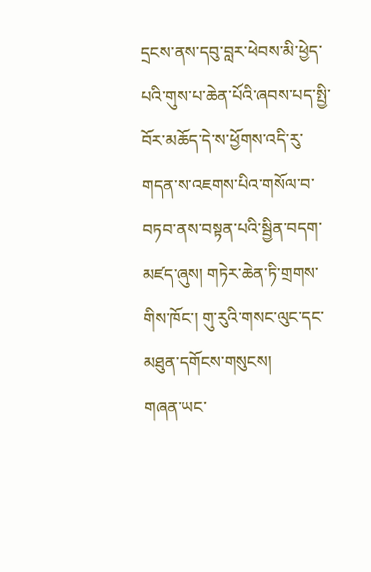དྲངས་ནས་དབུ་བླར་ཕེབས་མི་ཕྱེད་པའི་གུས་པ་ཆེན་པོའི་ཞབས་པད་སྤྱི་བོར་མཆོད་དེ་ས་ཕྱོགས་འདི་རུ་གདན་ས་འཇགས་པིའ་གསོལ་བ་བཏབ་ནས་བསྟན་པའི་སྦྱིན་བདག་མཛད་ཞུས། གཏེར་ཆེན་ཏི་གྲགས་གིས་ཁོང་། གུ་རུའི་གསང་ལུང་དང་མཐུན་དགོངས་གསུངས།
གཞན་ཡང་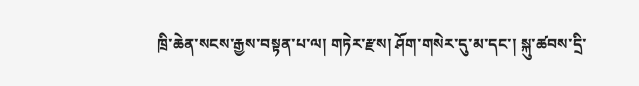ཁྲི་ཆེན་སངས་རྒྱས་བསྟན་པ་ལ། གཏེར་རྫས། ཤོག་གསེར་དུ་མ་དང་། སྐུ་ཚབས་དྲི་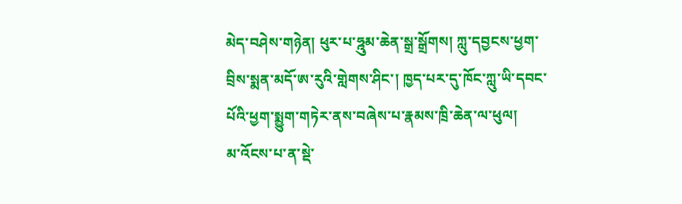མེད་བཤེས་གཉེན། ཕུར་པ་ཧྰུམ་ཆེན་སྒྲ་སྒྲོགས། ཀླུ་དབྱངས་ཕྱག་བྲིས་སྨན་མདོ་ཨ་རུའི་གླེགས་ཤིང་། ཁྱད་པར་དུ་ཁོང་ཀླུ་ཡི་དབང་པོའི་ཕྱག་སྨྱུག་གཏེར་ནས་བཞེས་པ་རྣམས་ཁྲི་ཆེན་ལ་ཕུལ།
མ་འོངས་པ་ན་སྡེ་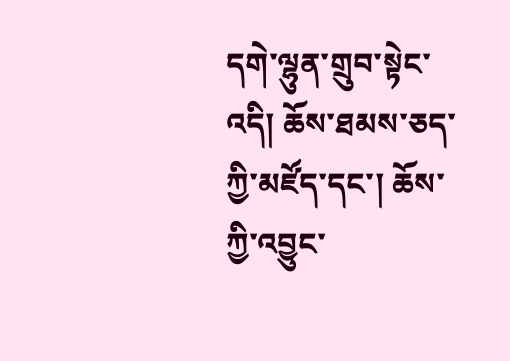དགེ་ལྷུན་གྲུབ་སྟེང་འདི། ཆོས་ཐམས་ཅད་ཀྱི་མཛོད་དང་། ཆོས་ཀྱི་འབྱུང་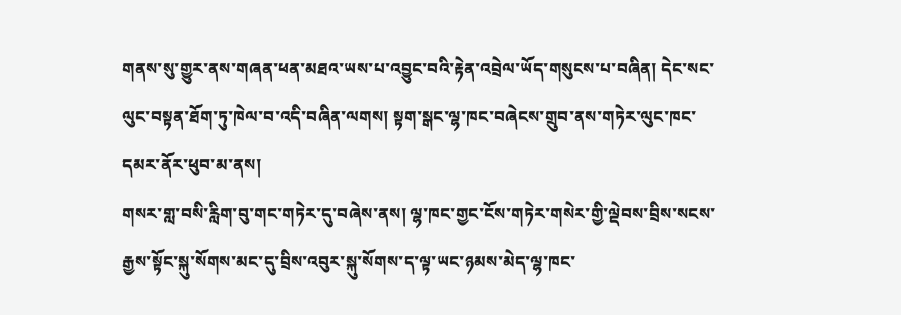གནས་སུ་གྱུར་ནས་གཞན་ཕན་མཐའ་ཡས་པ་འབྱུང་བའི་རྟེན་འབྲེལ་ཡོད་གསུངས་པ་བཞིན། དེང་སང་ལུང་བསྟན་ཐོག་ཏུ་ཁེལ་བ་འདི་བཞིན་ལགས། སྟག་སྒང་ལྷ་ཁང་བཞེངས་གྲུབ་ནས་གཏེར་ལུང་ཁང་དམར་ནོར་ཕུབ་མ་ནས།
གསར་གླ་བསི་རླིག་བུ་གང་གཏེར་དུ་བཞེས་ནས། ལྷ་ཁང་གྱང་ངོས་གཏེར་གསེར་གྱི་ལྡེབས་བྲིས་སངས་རྒྱས་སྟོང་སྐུ་སོགས་མང་དུ་བྲིས་འབུར་སྐུ་སོགས་ད་ལྟ་ཡང་ཉམས་མེད་ལྷ་ཁང་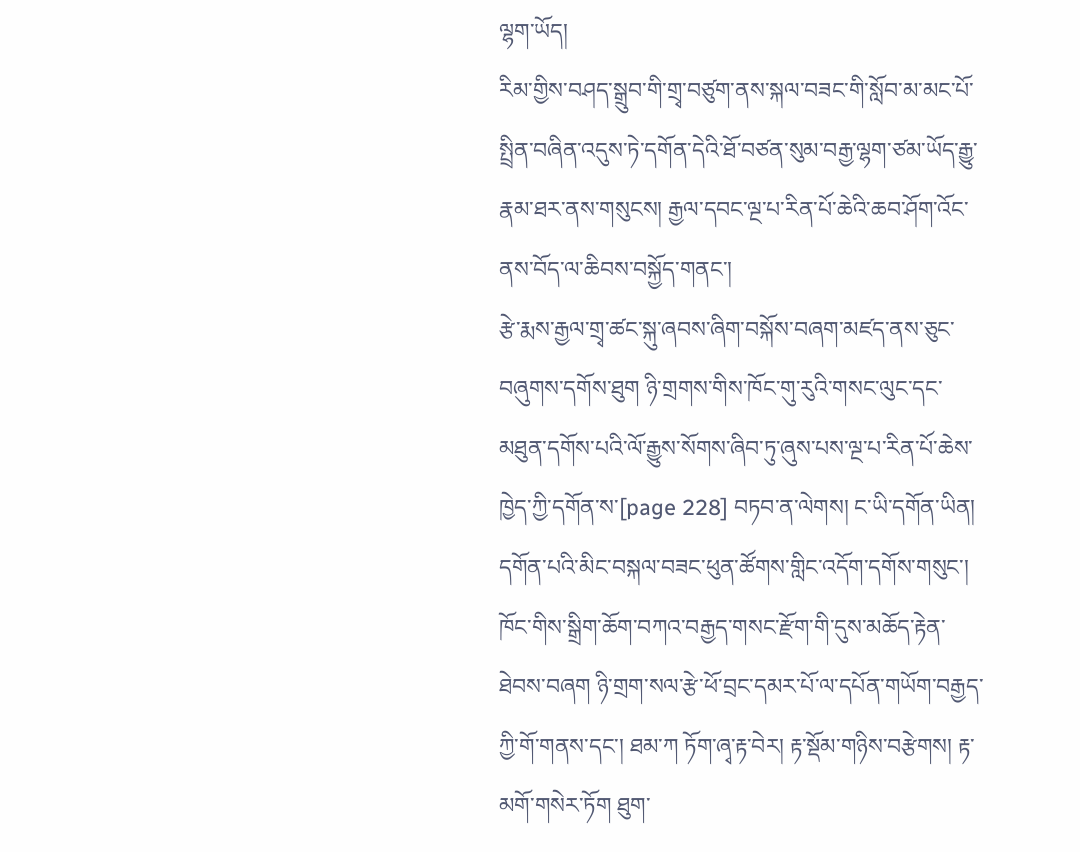ལྷག་ཡོད།
རིམ་གྱིས་བཤད་སྒྲུབ་གི་གྲྭ་བཙུག་ནས་སྐལ་བཟང་གི་སློབ་མ་མང་པོ་སྤྲིན་བཞིན་འདུས་ཏེ་དགོན་དེའི་ཐོ་བཙན་སུམ་བརྒྱ་ལྷག་ཙམ་ཡོད་རྒྱུ་རྣམ་ཐར་ནས་གསུངས། རྒྱལ་དབང་ལྔ་པ་རིན་པོ་ཆེའི་ཆབ་ཤོག་འོང་ནས་བོད་ལ་ཆིབས་བསྐྱོད་གནང་།
རྩེ་རྨས་རྒྱལ་གྲྭ་ཚང་སྐུ་ཞབས་ཞིག་བསྐོས་བཞག་མཛད་ནས་ཅུང་བཞུགས་དགོས་ཐུག ཉི་གྲགས་གིས་ཁོང་གུ་རུའི་གསང་ལུང་དང་མཐུན་དགོས་པའི་ལོ་རྒྱུས་སོགས་ཞིབ་ཏུ་ཞུས་པས་ལྔ་པ་རིན་པོ་ཆེས་ཁྱེད་ཀྱི་དགོན་ས་[page 228] བཏབ་ན་ལེགས། ང་ཡི་དགོན་ཡིན།
དགོན་པའི་མིང་བསྐལ་བཟང་ཕུན་ཚོགས་གླིང་འདོག་དགོས་གསུང་། ཁོང་གིས་སྒྲིག་ཆོག་བཀའ་བརྒྱད་གསང་རྫོག་གི་དུས་མཆོད་རྟེན་ཐེབས་བཞག ཉི་གྲག་སལ་རྩེ་ཕོ་བྲང་དམར་པོ་ལ་དཔོན་གཡོག་བརྒྱད་ཀྱི་གོ་གནས་དང་། ཐམ་ཀ ཏོག་ཞྭ་རྟ་བེར། རྟ་སྡོམ་གཉིས་བརྩེགས། རྟ་མགོ་གསེར་ཏོག ཐུག་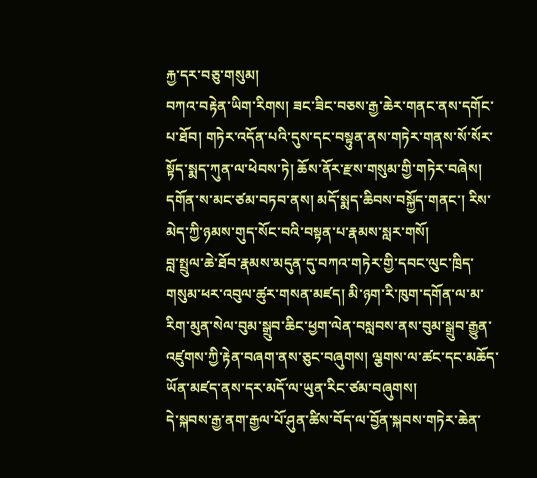རྐྱ་དར་བཅུ་གསུམ།
བཀའ་བརྟེན་ཡིག་རིགས། ཟང་ཟིང་བཅས་རྒྱ་ཆེར་གནང་ནས་དགོང་པ་ཐོབ། གཏེར་འདོན་པའི་དུས་དང་བསྟུན་ནས་གཏེར་གནས་སོ་སོར་སྟོད་སྨད་ཀུན་ལ་ཕེབས་ཏེ། ཆོས་ནོར་རྫས་གསུམ་གྱི་གཏེར་བཞེས། དགོན་ས་མང་ཙམ་བཏབ་ནས། མདོ་སྨད་ཆིབས་བསྐྱོད་གནང་། རིས་མེད་ཀྱི་ཉམས་གུད་སོང་བའི་བསྟན་པ་རྣམས་སླར་གསོ།
བླ་སྤྲུལ་ཆེ་ཐོབ་རྣམས་མདུན་དུ་བཀའ་གཏེར་གྱི་དབང་ལུང་ཁྲིད་གསུམ་ཕར་འབུལ་ཚུར་གསན་མཛད། མི་ཉག་རི་ཁུག་དགོན་ལ་མ་རིག་མུན་སེལ་བུམ་སྒྲུབ་ཆིང་ཕྱག་ལེན་བསླབས་ནས་བུམ་སྒྲུབ་རྒྱུན་འཛུགས་ཀྱི་རྟེན་བཞག་ནས་ཅུང་བཞུགས། ལྕགས་ལ་ཚང་དང་མཆོད་ཡོན་མཛད་ནས་དར་མདོ་ལ་ཡུན་རིང་ཙམ་བཞུགས།
དེ་སྐབས་རྒྱ་ནག་རྒྱལ་པོ་ཤུན་ཚིས་བོད་ལ་བྱོན་སྐབས་གཏེར་ཆེན་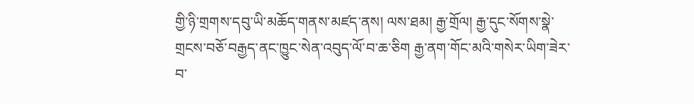གྱི་ཉི་གྲགས་དབུ་ཡི་མཆོད་གནས་མཛད་ནས། ལས་ཐམ། རྒྱ་གྲོལ། རྒྱ་དུང་སོགས་སྣེ་གྲངས་བཅོ་བརྒྱད་ནང་ཁྱུང་སེན་འབུད་ལོ་བ་ཆ་ཅིག རྒྱ་ནག་གོང་མའི་གསེར་ཡིག་ཟེར་བ་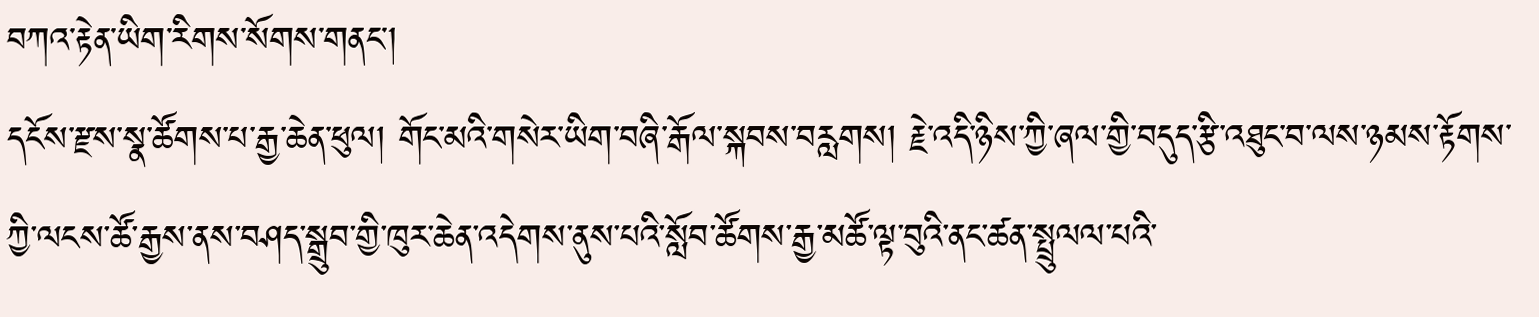བཀའ་རྟེན་ཡིག་རིགས་སོགས་གནང་།
དངོས་རྫས་སྣ་ཚོགས་པ་རྒྱ་ཆེན་ཕུལ། གོང་མའི་གསེར་ཡིག་བཞི་རྒོལ་སྐབས་བརླགས། རྗེ་འདི་ཉིས་ཀྱི་ཞལ་གྱི་བདུད་རྩི་འཐུང་བ་ལས་ཉམས་རྟོགས་ཀྱི་ལངས་ཚོ་རྒྱས་ནས་བཤད་སྒྲུབ་གྱི་ཁུར་ཆེན་འདེགས་ནུས་པའི་སློབ་ཚོགས་རྒྱ་མཚོ་ལྟ་བུའི་ནང་ཚན་སྤྲུལལ་པའི་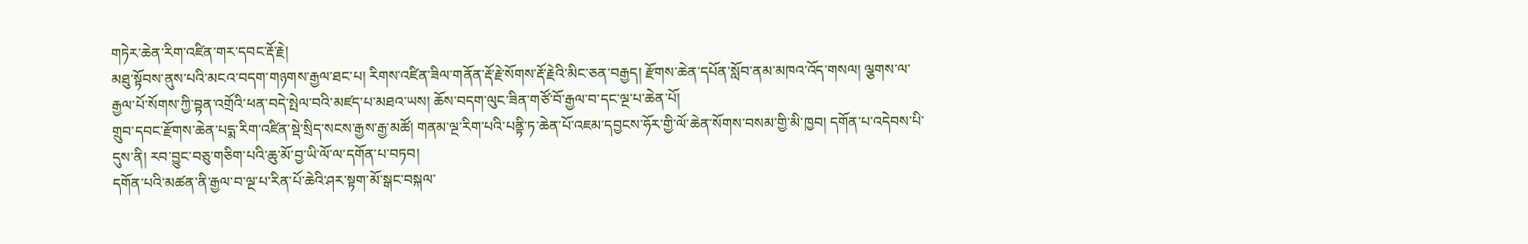གཏེར་ཆེན་རིག་འཛིན་གར་དབང་རྡོ་རྗེ།
མཐུ་སྟོབས་ནུས་པའི་མངའ་བདག་གཉགས་རྒྱལ་ཐང་པ། རིགས་འཛིན་ཟིལ་གནོན་རྡོ་རྗེ་སོགས་རྡོ་རྗེའི་མིང་ཅན་བརྒྱད། རྫོགས་ཆེན་དཔོན་སློབ་ནམ་མཁའ་འོད་གསལ། ལྕགས་ལ་རྒྱལ་པོ་སོགས་ཀྱི་བྟན་འགྲོའི་ཕན་བདེ་སྤེལ་བའི་མཛད་པ་མཐའ་ཡས། ཆོས་བདག་ལུང་ཟིན་གཙོ་བོ་རྒྱལ་བ་དང་ལྔ་པ་ཆེན་པོ།
གྲུབ་དབང་རྫོགས་ཆེན་པདྨ་རིག་འཛིན་སྡེ་སྲིད་སངས་རྒྱས་རྒྱ་མཚོ། གནམ་ལྔ་རིག་པའི་པནྟི་ཏ་ཆེན་པོ་འཇམ་དབྱངས་ཧོར་གྱི་ལོ་ཆེན་སོགས་བསམ་གྱི་མི་ཁྱབ། དགོན་པ་འདེབས་པི་དུས་ནི། རབ་བྱུང་བཅུ་གཅིག་པའི་ཆུ་མོ་བྱ་ཡི་ལོ་ལ་དགོན་པ་བཏབ།
དགོན་པའི་མཚན་ནི་རྒྱལ་བ་ལྔ་པ་རིན་པོ་ཆེའི་ཤར་སྟག་མོ་སྒང་བསྐལ་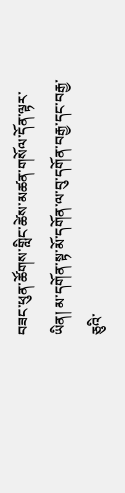བཟང་ཕུན་ཚོགས་གླིང་ཚེས་མཚན་གསོལ་དོན་ལྟར་ཡིན། མ་དགོན་སྟ་མོ་དགོན་ལ་བུ་དགོན་བརྒྱ་དང་བརྒྱ་ཅུའི་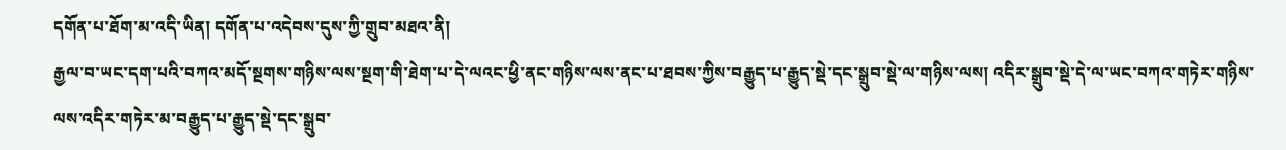དགོན་པ་ཐོག་མ་འདི་ཡིན། དགོན་པ་འདེབས་དུས་ཀྱི་གྲུབ་མཐའ་ནི།
རྒྱལ་བ་ཡང་དག་པའི་བཀའ་མདོ་སྔགས་གཉིས་ལས་སྔག་གི་ཐེག་པ་དེ་ལའང་ཕྱི་ནང་གཉིས་ལས་ནང་པ་ཐབས་ཀྱིས་བརྒྱུད་པ་རྒྱུད་སྡེ་དང་སྒྲུབ་སྡེ་ལ་གཉིས་ལས། འདིར་སྒྲུབ་སྡེ་དེ་ལ་ཡང་བཀའ་གཏེར་གཉིས་ལས་འདིར་གཏེར་མ་བརྒྱུད་པ་རྒྱུད་སྡེ་དང་སྒྲུབ་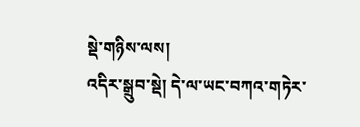སྡེ་གཉིས་ལས།
འདིར་སྒྲུབ་སྡེ། དེ་ལ་ཡང་བཀའ་གཏེར་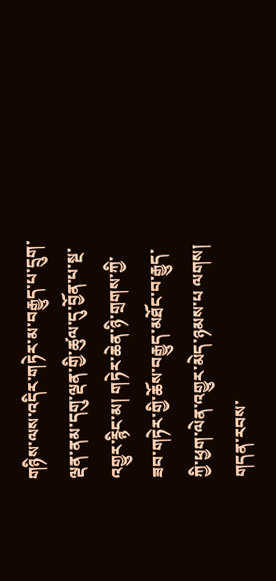གཉིས་ལས་འདིར་གཏེར་མ་བརྒྱུད་པ་དྲུག་ལྡན་ནམ་དགུ་ལྡན་གྱི་ཚུལ་དུ་བྱོན་པ་སྔ་འགྱུར་རྙིང་མ། གཏེར་ཆེན་ཉི་གྲགས་ཀྱི་ཟབ་གཏེར་གྱི་ཆོས་བརྒྱུད་མཐོང་བ་རྒྱུད་ཀྱི་ཕྱག་ལེན་འགྱུར་མེད་ཉམས་པ ལགས།
གདན་རབས་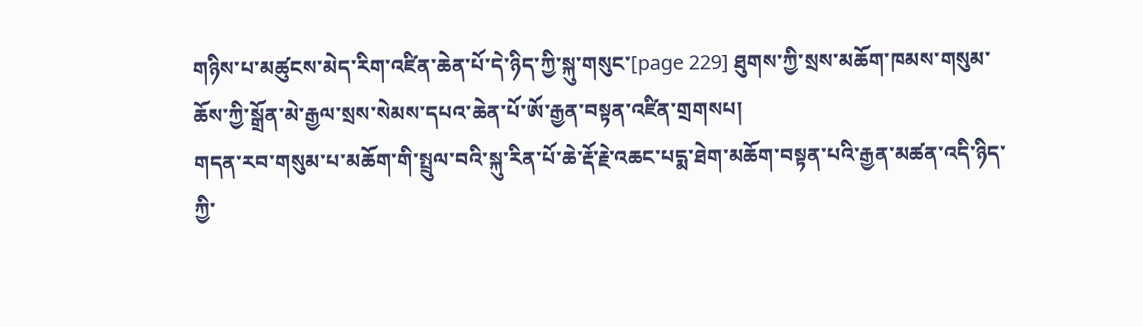གཉིས་པ་མཚུངས་མེད་རིག་འཛིན་ཆེན་པོ་དེ་ཉིད་ཀྱི་སྐུ་གསུང་[page 229] ཐུགས་ཀྱི་སྲས་མཆོག་ཁམས་གསུམ་ཆོས་ཀྱི་སྒྲོན་མེ་རྒྱལ་སྲས་སེམས་དཔའ་ཆེན་པོ་ཨོ་རྒྱན་བསྟན་འཛིན་གྲགསཔ།
གདན་རབ་གསུམ་པ་མཆོག་གི་སྤྲུལ་བའི་སྐུ་རིན་པོ་ཆེ་རྡོ་རྗེ་འཆང་པདྨ་ཐེག་མཆོག་བསྟན་པའི་རྒྱན་མཚན་འདི་ཉིད་ཀྱི་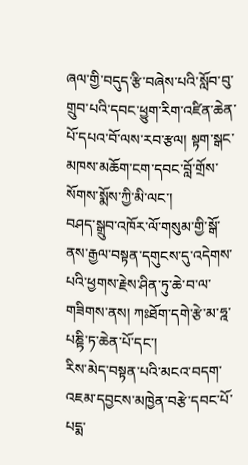ཞལ་གྱི་བདུད་རྩི་བཞེས་པའི་སློབ་བུ་གྲུབ་པའི་དབང་ཕྱུག་རིག་འཛིན་ཆེན་པོ་དཔའ་བོ་ལས་རབ་རྩལ། སྟག་སྒང་མཁས་མཆོག་ངག་དབང་བློ་གྲོས་སོགས་སྨོས་ཀྱི་མི་ལང་།
བཤད་སྒྲུབ་འཁོར་ལོ་གསུམ་གྱི་སྒོ་ནས་རྒྱལ་བསྟན་དགུངས་དུ་འདེགས་པའི་ཕྱགས་རྗེས་ཤིན་ཏུ་ཆེ་བ་ལ་གཟིགས་ནས། ཀཿཐོག་དགེ་རྩེ་མ་ཧྰ་པཎྟི་ཏ་ཆེན་པོ་དང་།
རིས་མེད་བསྟན་པའི་མངའ་བདག་འཇམ་དབྱངས་མཁྱེན་བརྩེ་དབང་པོ་པདྨ་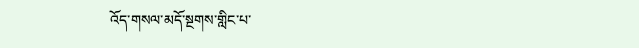འོད་གསལ་མདོ་སྔགས་གླིང་པ་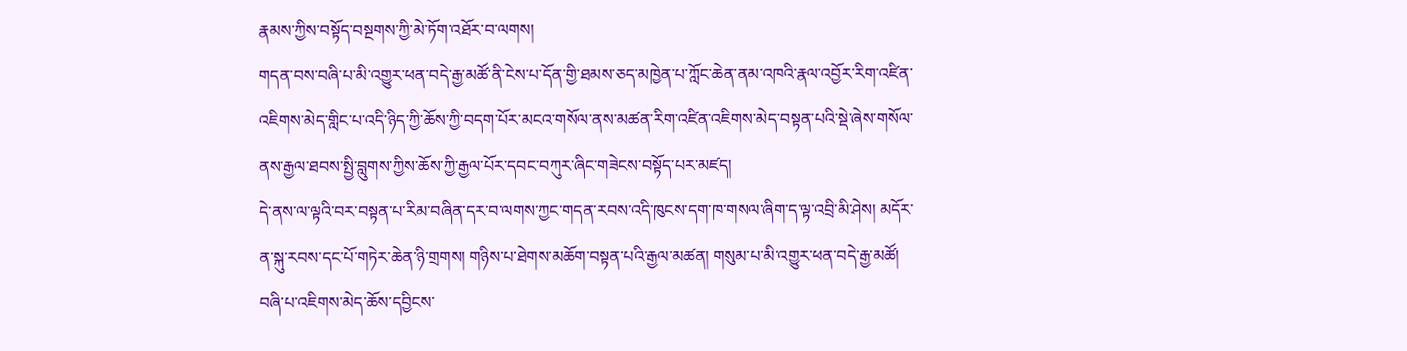རྣམས་ཀྱིས་བསྟོད་བསྔགས་ཀྱི་མེ་ཏོག་འཐོར་བ་ལགས།
གདན་བས་བཞི་པ་མི་འགྱུར་ཕན་བདེ་རྒྱ་མཚོ་ནི་ངེས་པ་དོན་གྱི་ཐམས་ཅད་མཁྱེན་པ་ཀློང་ཆེན་ནམ་འཁའི་རྣལ་འབྱོར་རིག་འཛིན་འཇིགས་མེད་གླིང་པ་འདི་ཉིད་ཀྱི་ཆོས་ཀྱི་བདག་པོར་མངའ་གསོལ་ནས་མཚན་རིག་འཛིན་འཇིགས་མེད་བསྟན་པའི་སྡེ་ཞེས་གསོལ་ནས་རྒྱལ་ཐབས་སྤྱི་བླུགས་ཀྱིས་ཆོས་ཀྱི་རྒྱལ་པོར་དབང་བཀུར་ཞིང་གཟེངས་བསྟོད་པར་མཛད།
དེ་ནས་ལ་ལྟའི་བར་བསྟན་པ་རིམ་བཞིན་དར་བ་ལགས་ཀྱང་གདན་རབས་འདི་ཁུངས་དག་ཁ་གསལ་ཞིག་ད་ལྟ་འབྲི་མི་ཤེས། མདོར་ན་སྐུ་རབས་དང་པོ་གཏེར་ཆེན་ཉི་གྲགས། གཉིས་པ་ཐེགས་མཆོག་བསྟན་པའི་རྒྱལ་མཚན། གསུམ་པ་མི་འགྱུར་ཕན་བདེ་རྒྱ་མཚོ། བཞི་པ་འཇིགས་མེད་ཆོས་དབྱིངས་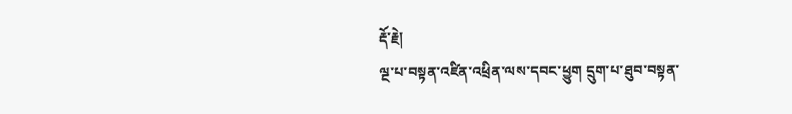རྡོ་རྗེ།
ལྔ་པ་བསྟན་འཛིན་འཕྲིན་ལས་དབང་ཕྱུག དྲུག་པ་ཐུབ་བསྟན་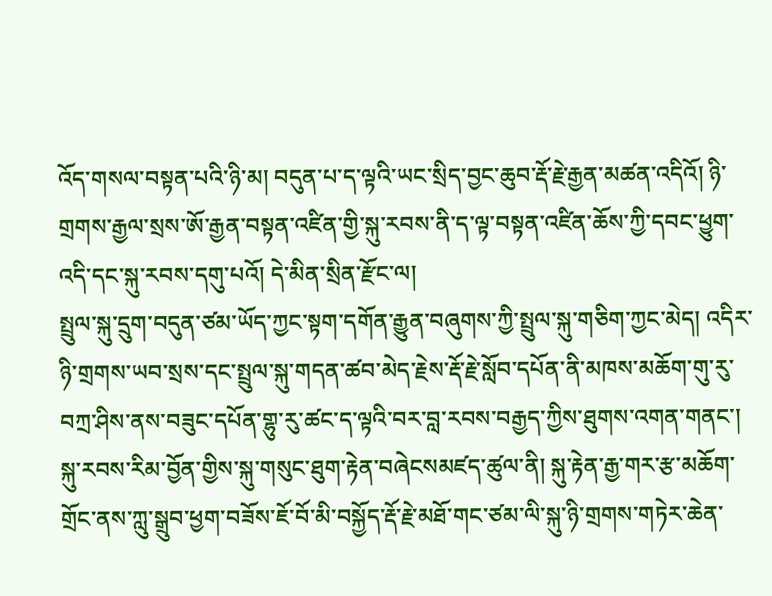འོད་གསལ་བསྟན་པའི་ཉི་མ། བདུན་པ་ད་ལྟའི་ཡང་སྲིད་བྱང་ཆུབ་རྡོ་རྗེ་རྒྱན་མཚན་འདིའོ། ཉི་གྲགས་རྒྱལ་སྲས་ཨོ་རྒྱན་བསྟན་འཛིན་གྱི་སྐུ་རབས་ནི་ད་ལྟ་བསྟན་འཛིན་ཆོས་ཀྱི་དབང་ཕྱུག་འདི་དང་སྐུ་རབས་དགུ་པའོ། དེ་མིན་སྲིན་རྫོང་ལ།
སྤྲུལ་སྐུ་དྲུག་བདུན་ཙམ་ཡོད་ཀྱང་སྟག་དགོན་རྒྱུན་བཞུགས་ཀྱི་སྤྲུལ་སྐུ་གཅིག་ཀྱང་མེད། འདིར་ཉི་གྲགས་ཡབ་སྲས་དང་སྤྲུལ་སྐུ་གདན་ཚབ་མེད་རྗེས་རྡོ་རྗེ་སློབ་དཔོན་ནི་མཁས་མཆོག་གུ་རུ་བཀྲ་ཤིས་ནས་བཟུང་དཔོན་གྷུ་རུ་ཚང་ད་ལྟའི་བར་བླ་རབས་བརྒྱད་ཀྱིས་ཐུགས་འགན་གནང་།
སྐུ་རབས་རིམ་བྱོན་གྱིས་སྐུ་གསུང་ཐུག་རྟེན་བཞེངསམཛད་ཚུལ་ནི། སྐུ་རྟེན་རྒྱ་གར་རྩ་མཆོག་གྲོང་ནས་ཀླུ་སྒྲུབ་ཕྱག་བཟོས་ཇོ་བོ་མི་བསྐྱོད་རྡོ་རྗེ་མཐོ་གང་ཙམ་ལི་སྐུ་ཉི་གྲགས་གཏེར་ཆེན་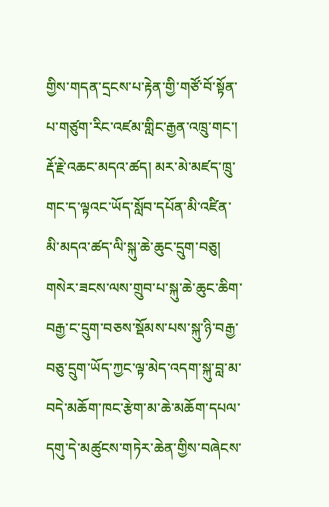གྱིས་གདན་དྲངས་པ་རྟེན་གྱི་གཙོ་བོ་སྟོན་པ་གཙུག་རིང་འཛམ་གླིང་རྒྱན་འཁྲུ་གང་།
རྡོ་རྗེ་འཆང་མདའ་ཚད། མར་མེ་མཛད་ཁྲུ་གང་ད་ལྟའང་ཡོད་སློབ་དཔོན་མི་འཛིན་མི་མདའ་ཚད་ལི་སྐུ་ཆེ་ཆུང་དྲུག་བཅུ།
གསེར་ཟངས་ལས་གྲུབ་པ་སྐུ་ཆེ་ཆུང་ཆིག་བརྒྱ་ང་དྲུག་བཅས་སྡོམས་པས་སྐུ་ཉི་བརྒྱ་བཅུ་དྲུག་ཡོད་ཀྱང་ལྟ་མེད་འདག་སྐུ་བླ་མ་བདེ་མཆོག་ཁང་རྩེག་མ་ཆེ་མཆོག་དཔལ་དགུ་དེ་མཚུངས་གཏེར་ཆེན་གྱིས་བཞེངས་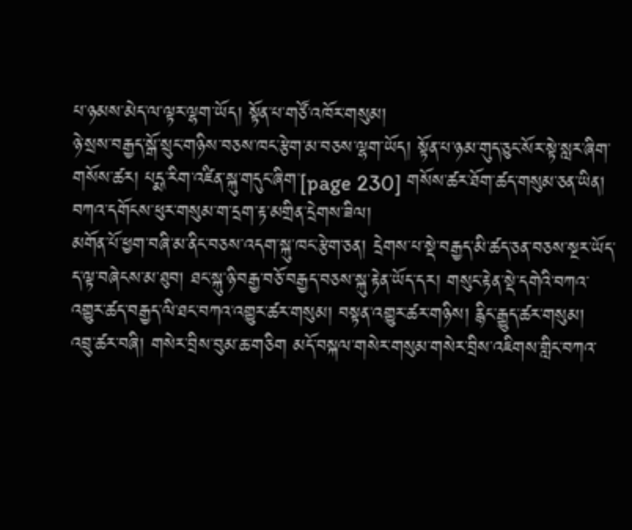པ་ཉམས་མེད་ལ་ལྟར་ལྷག་ཡོད། སྟོན་པ་གཙོ་འཁོར་གསུམ།
ཉེ་སྲས་བརྒྱད་སྒོ་སྲུང་གཉིས་བཅས་ཁང་རྩེག་མ་བཅས་ལྷག་ཡོད། སྟོན་པ་ཉམ་གུད་ཅུང་སོར་སྟེ་སླར་ཞིག་གསོས་ཚར། པདྨ་རིག་འཛིན་སྐུ་གདུང་ཞིག་[page 230] གསོས་ཚར་ཐོག་ཚད་གསུམ་ཅན་ཡིན། བཀའ་དགོངས་ཕུར་གསུམ་ག་དྲག་རྟ་མགྲིན་དྲེགས་ཟིལ།
མགོན་པོ་ཕྱག་བཞི་མ་ནིང་བཅས་འདག་སྐུ་ཁང་རྩེག་ཅན། དྲེགས་པ་སྡེ་བརྒྱད་མི་ཚད་ཅན་བཅས་སྔར་ཡོད་ད་ལྟ་བཞེངས་མ་ཐུབ། ཐང་སྐུ་ཉི་བརྒྱ་བཅོ་བརྒྱད་བཅས་སྐུ་རྟེན་ཡོད་དར། གསུང་རྟེན་སྡེ་དགེའི་བཀའ་འགྱུར་ཚད་བརྒྱད་ལི་ཐང་བཀའ་འགྱུར་ཚར་གསུམ། བསྟན་འགྱུར་ཚར་གཉིས། རྙིང་རྒྱུད་ཚར་གསུམ།
འབྲུ་ཚར་བཞི། གསེར་བྲིས་བུམ་ཆ་གཅིག མདོ་བསྐལ་གསེར་གསུམ་གསེར་བྲིས་འཇིགས་གླིང་བཀའ་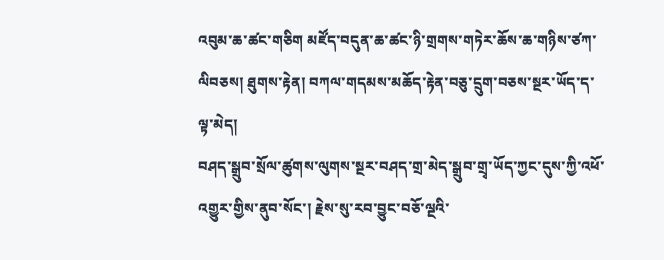འབུམ་ཆ་ཚང་གཅིག མཛོད་བདུན་ཆ་ཚང་ཉི་གྲགས་གཏེར་ཆོས་ཆ་གཉིས་ཙཀ་ལིབཅས། ཐུགས་རྟེན། བཀལ་གདམས་མཆོད་རྟེན་བཅུ་དྲུག་བཅས་སྔར་ཡོད་ད་ལྟ་མེད།
བཤད་སྒྲུབ་སྲོལ་ཚུགས་ལུགས་སྔར་བཤད་གྲ་མེད་སྒྲུབ་གྲྭ་ཡོད་ཀྱང་དུས་ཀྱི་འཕོ་འགྱུར་གྱིས་ནུབ་སོང་། རྗེས་སུ་རབ་བྱུང་བཅོ་ལྔའི་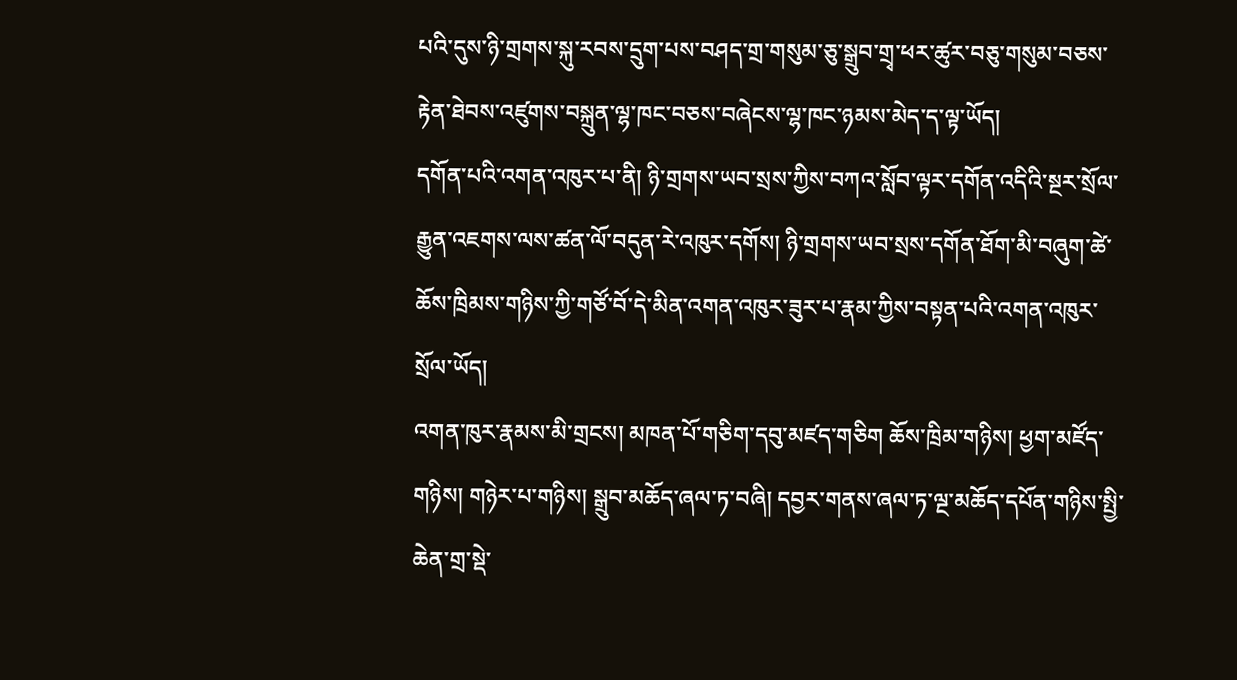པའི་དུས་ཉི་གྲགས་སྐུ་རབས་དྲུག་པས་བཤད་གྲ་གསུམ་ཅུ་སྒྲུབ་གྲྭ་ཕར་ཚུར་བཅུ་གསུམ་བཅས་རྟེན་ཐེབས་འཛུགས་བསྐྲུན་ལྷ་ཁང་བཅས་བཞེངས་ལྷ་ཁང་ཉམས་མེད་ད་ལྟ་ཡོད།
དགོན་པའི་འགན་འཁུར་པ་ནི། ཉི་གྲགས་ཡབ་སྲས་ཀྱིས་བཀའ་སློབ་ལྟར་དགོན་འདིའི་སྔར་སྲོལ་རྒྱུན་འཇགས་ལས་ཚན་ལོ་བདུན་རེ་འཁུར་དགོས། ཉི་གྲགས་ཡབ་སྲས་དགོན་ཐོག་མི་བཞུག་ཚེ་ཆོས་ཁྲིམས་གཉིས་ཀྱི་གཙོ་བོ་དེ་མིན་འགན་འཁུར་ཟུར་པ་རྣམ་ཀྱིས་བསྟན་པའི་འགན་འཁུར་སྲོལ་ཡོད།
འགན་ཁུར་རྣམས་མི་གྲངས། མཁན་པོ་གཅིག་དབུ་མཛད་གཅིག ཆོས་ཁྲིམ་གཉིས། ཕྱག་མཛོད་གཉིས། གཉེར་པ་གཉིས། སྒྲུབ་མཆོད་ཞལ་ཏ་བཞི། དབྱར་གནས་ཞལ་ཏ་ལྔ་མཆོད་དཔོན་གཉིས་སྤྱི་ཆེན་གྲ་སྡེ་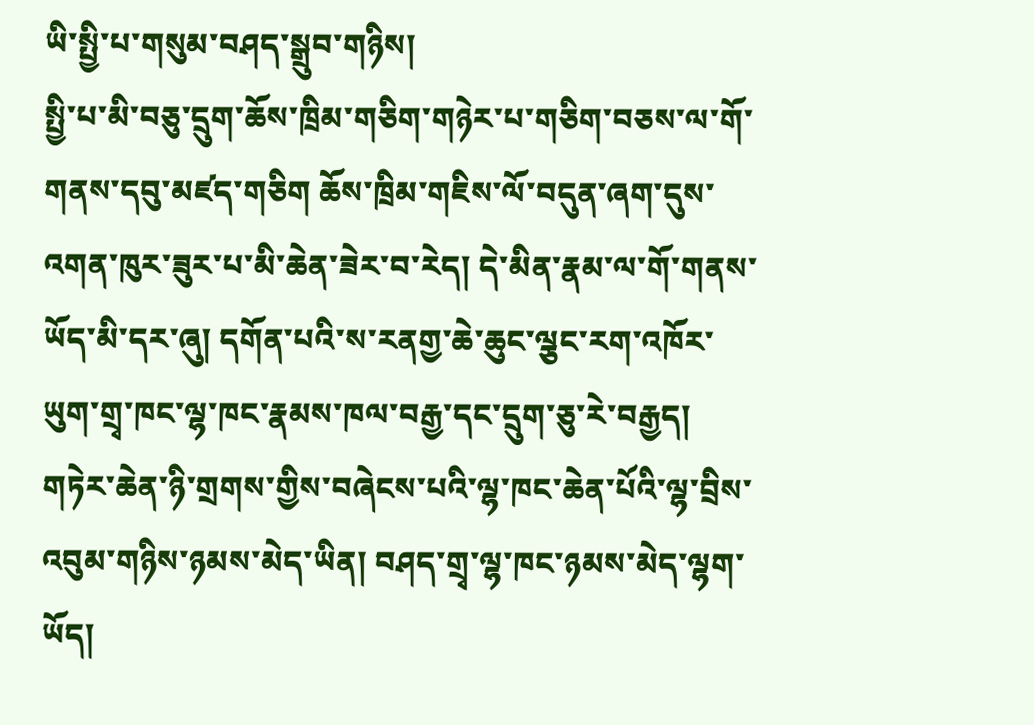ཡི་སྤྱི་པ་གསུམ་བཤད་སྒྲུབ་གཉིས།
སྤྱི་པ་མི་བཅུ་དྲུག་ཆོས་ཁྲིམ་གཅིག་གཉེར་པ་གཅིག་བཅས་ལ་གོ་གནས་དབུ་མཛད་གཅིག ཆོས་ཁྲིམ་གཇིས་ལོ་བདུན་ཞག་དུས་འགན་ཁུར་ཟུར་པ་མི་ཆེན་ཟེར་བ་རེད། དེ་མིན་རྣམ་ལ་གོ་གནས་ཡོད་མི་དར་ཞུ། དགོན་པའི་ས་རནགྱ་ཆེ་ཆུང་ལྕང་རག་འཁོར་ཡུག་གྲྭ་ཁང་ལྷ་ཁང་རྣམས་ཁལ་བརྒྱ་དང་དྲུག་ཅུ་རེ་བརྒྱད།
གཏེར་ཆེན་ཉི་གྲགས་གྱིས་བཞེངས་པའི་ལྷ་ཁང་ཆེན་པོའི་ལྷ་བྲིས་འབུམ་གཉིས་ཉམས་མེད་ཡིན། བཤད་གྲྭ་ལྷ་ཁང་ཉམས་མེད་ལྷག་ཡོད།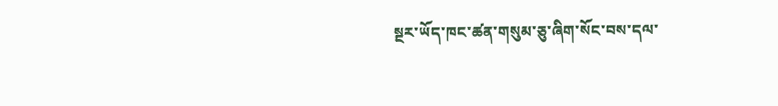སྔར་ཡོད་ཁང་ཚན་གསུམ་ཅུ་ཞིག་སོང་བས་དལ་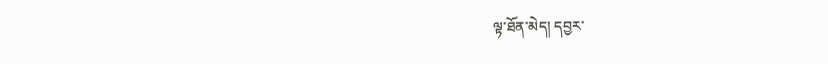ལྟ་ཐོན་མེད། དབྱར་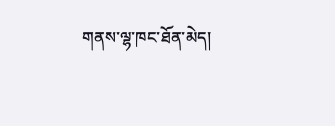གནས་ལྷ་ཁང་ཐོན་མེད།